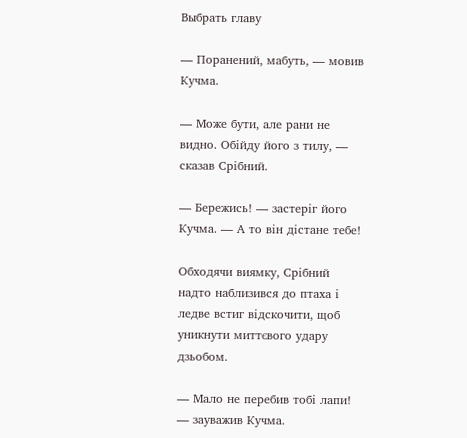Выбрать главу

— Поранений, мабуть, — мовив Кучма.

— Може бути, але рани не видно. Обійду його з тилу, — сказав Срібний.

— Бережись! — застеріг його Кучма. — А то він дістане тебе!

Обходячи виямку, Срібний надто наблизився до птаха і ледве встиг відскочити, щоб уникнути миттєвого удару дзьобом.

— Мало не перебив тобі лапи! — зауважив Кучма.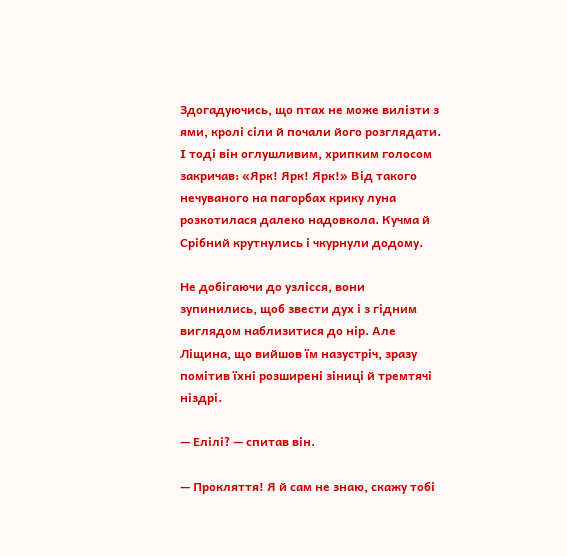Здогадуючись, що птах не може вилізти з ями, кролі сіли й почали його розглядати. І тоді він оглушливим, хрипким голосом закричав: «Ярк! Ярк! Ярк!» Від такого нечуваного на пагорбах крику луна розкотилася далеко надовкола. Кучма й Срібний крутнулись і чкурнули додому.

Не добігаючи до узлісся, вони зупинились, щоб звести дух і з гідним виглядом наблизитися до нір. Але Ліщина, що вийшов їм назустріч, зразу помітив їхні розширені зіниці й тремтячі ніздрі.

— Елілі? — спитав він.

— Прокляття! Я й сам не знаю, скажу тобі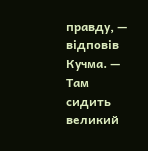правду, — відповів Кучма. — Там сидить великий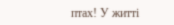птах! У житті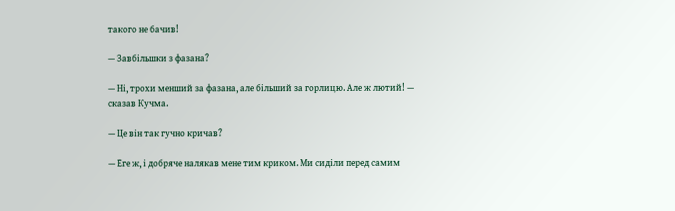такого не бачив!

— Завбільшки з фазана?

— Ні, трохи менший за фазана, але більший за горлицю. Але ж лютий! — сказав Кучма.

— Це він так гучно кричав?

— Еге ж, і добряче налякав мене тим криком. Ми сиділи перед самим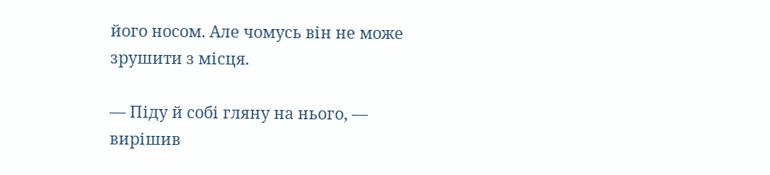його носом. Але чомусь він не може зрушити з місця.

— Піду й собі гляну на нього, — вирішив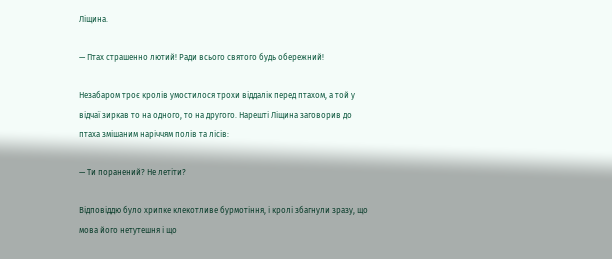Ліщина.

— Птах страшенно лютий! Ради всього святого будь обережний!

Незабаром троє кролів умостилося трохи віддалік перед птахом, а той у відчаї зиркав то на одного, то на другого. Нарешті Ліщина заговорив до птаха змішаним наріччям полів та лісів:

— Ти поранений? Не летіти?

Відповіддю було хрипке клекотливе бурмотіння, і кролі збагнули зразу, що мова його нетутешня і що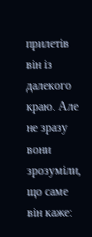прилетів він із далекого краю. Але не зразу вони зрозуміли, що саме він каже: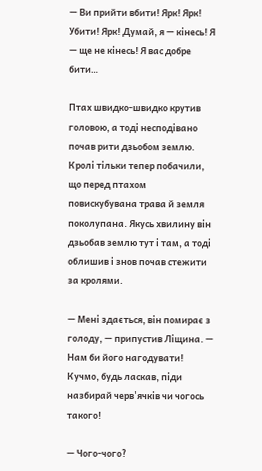— Ви прийти вбити! Ярк! Ярк! Убити! Ярк! Думай, я — кінесь! Я — ще не кінесь! Я вас добре бити…

Птах швидко-швидко крутив головою, а тоді несподівано почав рити дзьобом землю. Кролі тільки тепер побачили, що перед птахом повискубувана трава й земля поколупана. Якусь хвилину він дзьобав землю тут і там, а тоді облишив і знов почав стежити за кролями.

— Мені здається, він помирає з голоду, — припустив Ліщина. — Нам би його нагодувати! Кучмо, будь ласкав, піди назбирай черв'ячків чи чогось такого!

— Чого-чого?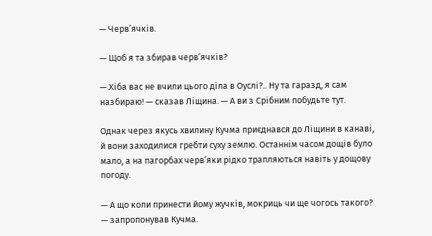— Черв’ячків.

— Щоб я та збирав черв’ячків?

— Хіба вас не вчили цього діла в Оуслі?.. Ну та гаразд, я сам назбираю! — сказав Ліщина. — А ви з Срібним побудьте тут.

Однак через якусь хвилину Кучма приєднався до Ліщини в канаві, й вони заходилися гребти суху землю. Останнім часом дощів було мало, а на пагорбах черв’яки рідко трапляються навіть у дощову погоду.

— А що коли принести йому жучків, мокриць чи ще чогось такого? — запропонував Кучма.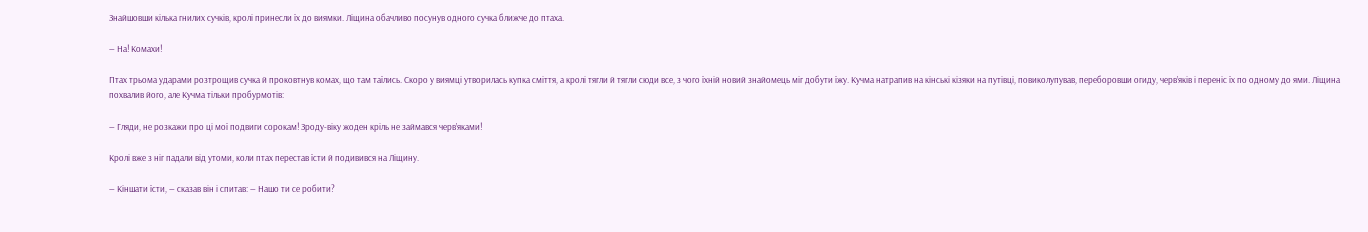Знайшовши кілька гнилих сучків, кролі принесли їх до виямки. Ліщина обачливо посунув одного сучка ближче до птаха.

— На! Комахи!

Птах трьома ударами розтрощив сучка й проковтнув комах, що там таїлись. Скоро у виямці утворилась купка сміття, а кролі тягли й тягли сюди все, з чого їхній новий знайомець міг добути їжу. Кучма натрапив на кінські кізяки на путівці, повиколупував, переборовши огиду, черв’яків і переніс їх по одному до ями. Ліщина похвалив його, але Кучма тільки пробурмотів:

— Гляди, не розкажи про ці мої подвиги сорокам! Зроду-віку жоден кріль не займався черв’яками!

Кролі вже з ніг падали від утоми, коли птах перестав їсти й подивився на Ліщину.

— Кіншати їсти, — сказав він і спитав: — Нашо ти се робити?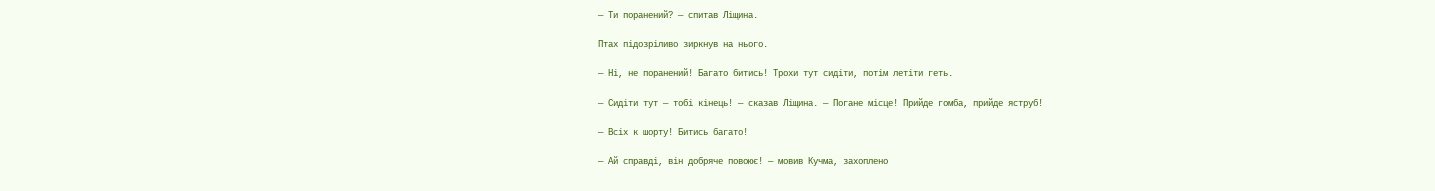— Ти поранений? — спитав Ліщина.

Птах підозріливо зиркнув на нього.

— Ні, не поранений! Багато битись! Трохи тут сидіти, потім летіти геть.

— Сидіти тут — тобі кінець! — сказав Ліщина. — Погане місце! Прийде гомба, прийде яструб!

— Всіх к шорту! Битись багато!

— Ай справді, він добряче повоює! — мовив Кучма, захоплено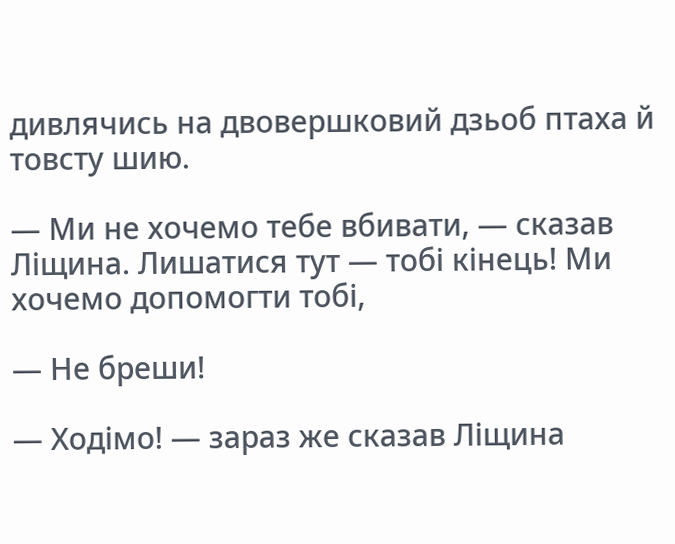дивлячись на двовершковий дзьоб птаха й товсту шию.

— Ми не хочемо тебе вбивати, — сказав Ліщина. Лишатися тут — тобі кінець! Ми хочемо допомогти тобі,

— Не бреши!

— Ходімо! — зараз же сказав Ліщина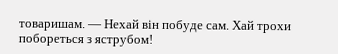товаришам. — Нехай він побуде сам. Хай трохи побореться з яструбом!